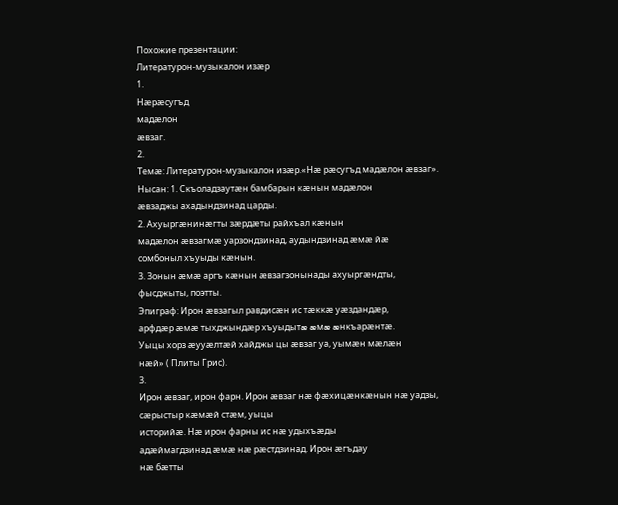Похожие презентации:
Литературон-музыкалон изæр
1.
Нæрæсугъд
мадæлон
æвзаг.
2.
Темæ: Литературон-музыкалон изæр.«Нæ рæсугъд мадæлон æвзаг».
Нысан: 1. Скъоладзаутæн бамбарын кæнын мадæлон
æвзаджы ахадындзинад царды.
2. Ахуыргæнинæгты зæрдæты райхъал кæнын
мадæлон æвзагмæ уарзондзинад, аудындзинад æмæ йæ
сомбоныл хъуыды кæнын.
3. Зонын æмæ аргъ кæнын æвзагзонынады ахуыргæндты,
фысджыты, поэтты.
Эпиграф: Ирон æвзагыл равдисæн ис тæккæ уæздандæр,
арфдæр æмæ тыхджындæр хъуыдытæ æмæ æнкъарæнтæ.
Уыцы хорз æууæлтæй хайджы цы æвзаг уа, уымæн мæлæн
нæй» ( Плиты Грис).
3.
Ирон æвзаг, ирон фарн. Ирон æвзаг нæ фæхицæнкæнын нæ уадзы, сæрыстыр кæмæй стæм, уыцы
историйæ. Нæ ирон фарны ис нæ удыхъæды
адæймагдзинад æмæ нæ рæстдзинад. Ирон æгъдау
нæ бæтты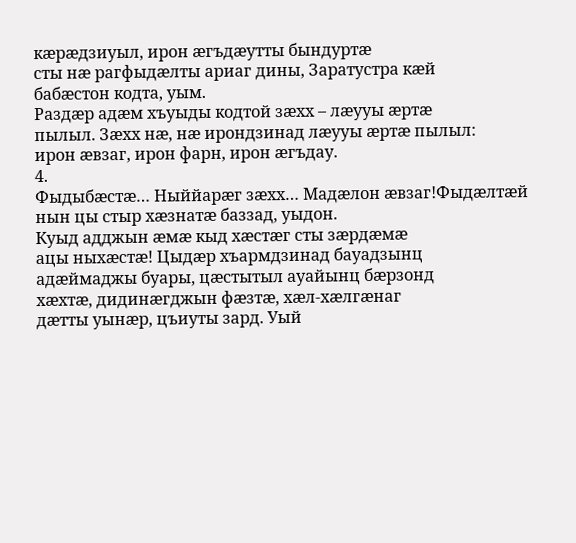кæрæдзиуыл, ирон æгъдæутты бындуртæ
сты нæ рагфыдæлты ариаг дины, Заратустра кæй
бабæстон кодта, уым.
Раздæр адæм хъуыды кодтой зæхх – лæууы æртæ
пылыл. Зæхх нæ, нæ ирондзинад лæууы æртæ пылыл:
ирон æвзаг, ирон фарн, ирон æгъдау.
4.
Фыдыбæстæ… Ныййарæг зæхх… Мадæлон æвзаг!Фыдæлтæй нын цы стыр хæзнатæ баззад, уыдон.
Куыд адджын æмæ кыд хæстæг сты зæрдæмæ
ацы ныхæстæ! Цыдæр хъармдзинад бауадзынц
адæймаджы буары, цæстытыл ауайынц бæрзонд
хæхтæ, дидинæгджын фæзтæ, хæл-хæлгæнаг
дæтты уынæр, цъиуты зард. Уый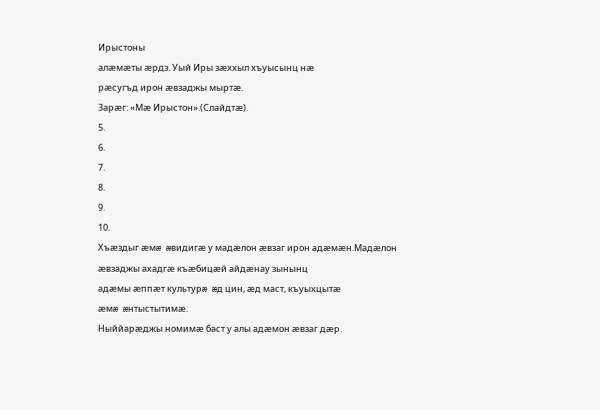Ирыстоны
алæмæты æрдз. Уый Иры зæххыл хъуысынц нæ
рæсугъд ирон æвзаджы мыртæ.
Зарæг: «Мæ Ирыстон».(Слайдтæ).
5.
6.
7.
8.
9.
10.
Хъæздыг æмæ æвидигæ у мадæлон æвзаг ирон адæмæн.Мадæлон æвзаджы ахадгæ къæбицæй айдæнау зынынц
адæмы æппæт культурæ æд цин, æд маст, къуыхцытæ
æмæ æнтыстытимæ.
Ныййарæджы номимæ баст у алы адæмон æвзаг дæр.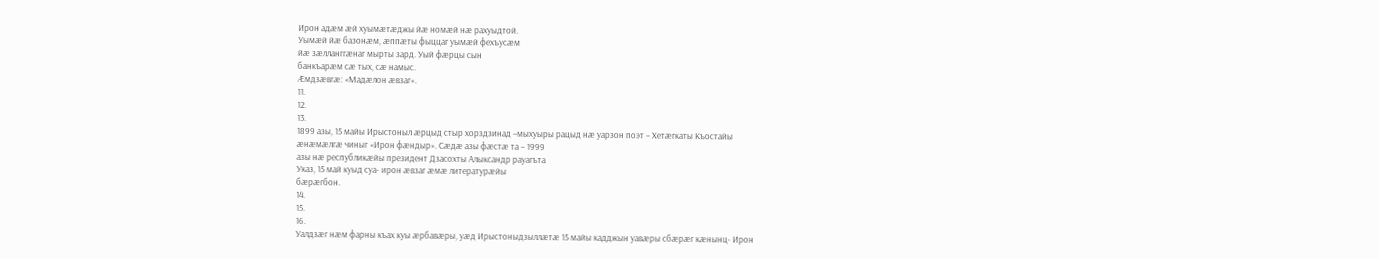Ирон адæм æй хуымæтæджы йæ номæй нæ рахуыдтой.
Уымæй йæ базонæм, æппæты фыццаг уымæй фехъусæм
йæ зæлланггæнаг мырты зард. Уый фæрцы сын
банкъарæм сæ тых, сæ намыс.
Æмдзæвгæ: «Мадæлон æвзаг».
11.
12.
13.
1899 азы, 15 майы Ирыстоныл æрцыд стыр хорздзинад –мыхуыры рацыд нæ уарзон поэт – Хетæгкаты Къостайы
æнæмæлгæ чиныг «Ирон фæндыр». Сæдæ азы фæстæ та – 1999
азы нæ республикæйы президент Дзасохты Алыксандр рауагъта
Указ, 15 май куыд суа- ирон æвзаг æмæ литературæйы
бæрæгбон.
14.
15.
16.
Уалдзæг нæм фарны къах куы æрбавæры, уæд Ирыстоныдзыллæтæ 15 майы кадджын уавæры сбæрæг кæнынц- Ирон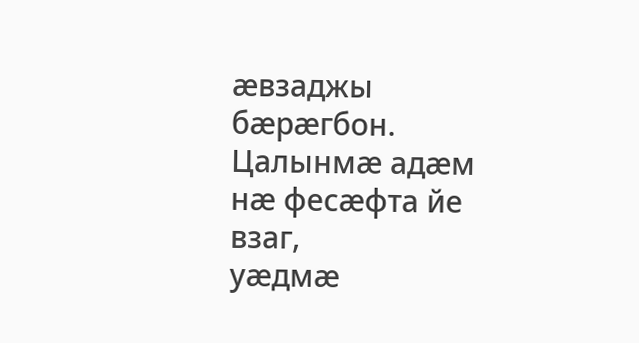æвзаджы бæрæгбон. Цалынмæ адæм нæ фесæфта йе взаг,
уæдмæ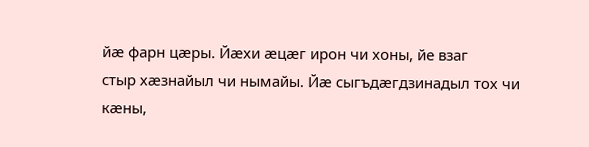йæ фарн цæры. Йæхи æцæг ирон чи хоны, йе взаг
стыр хæзнайыл чи нымайы. Йæ сыгъдæгдзинадыл тох чи
кæны,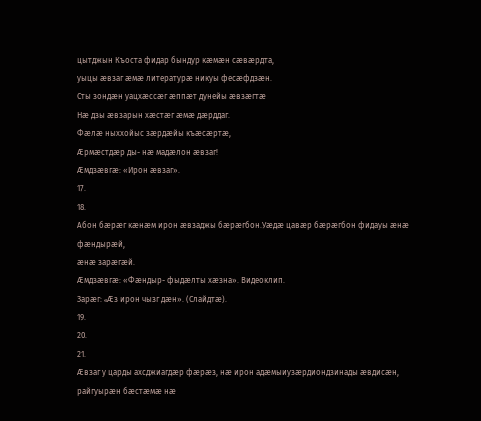цытджын Къоста фидар бындур кæмæн сæвæрдта,
уыцы æвзаг æмæ литературæ никуы фесæфдзæн.
Сты зондæн уацхæссæг æппæт дунейы æвзæгтæ
Нæ дзы æвзарын хæстæг æмæ дæрддаг.
Фæлæ ныххойыс зæрдæйы къæсæртæ,
Æрмæстдæр ды- нæ мадæлон æвзаг!
Æмдзæвгæ: «Ирон æвзаг».
17.
18.
Абон бæрæг кæнæм ирон æвзаджы бæрæгбон.Уæдæ цавæр бæрæгбон фидауы æнæ фæндырæй,
æнæ зарæгæй.
Æмдзæвгæ: «Фæндыр- фыдæлты хæзна». Видеоклип.
Зарæг: «Æз ирон чызг дæн». (Слайдтæ).
19.
20.
21.
Æвзаг у царды ахсджиагдæр фæрæз, нæ ирон адæмыиузæрдиондзинады æвдисæн, райгуырæн бæстæмæ нæ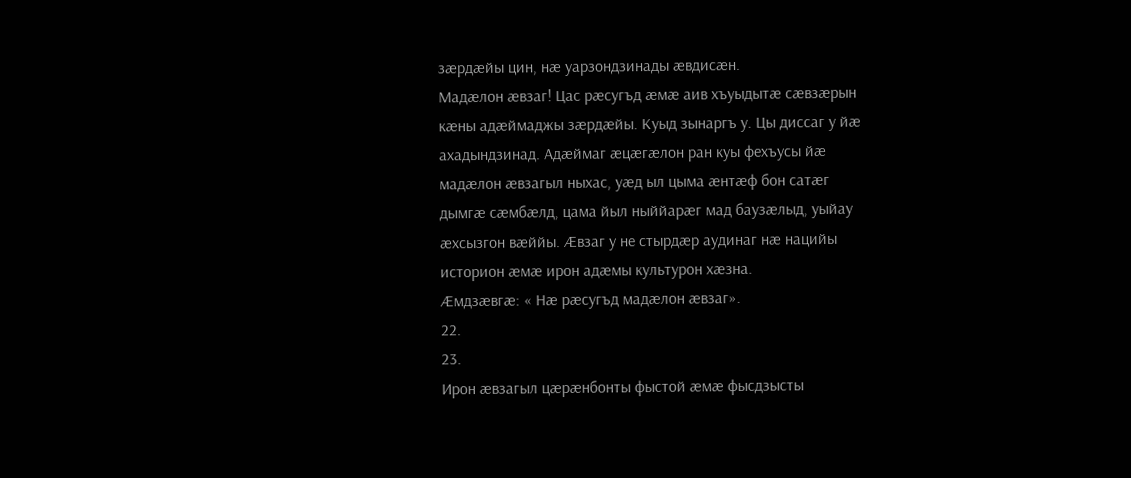зæрдæйы цин, нæ уарзондзинады æвдисæн.
Мадæлон æвзаг! Цас рæсугъд æмæ аив хъуыдытæ сæвзæрын
кæны адæймаджы зæрдæйы. Куыд зынаргъ у. Цы диссаг у йæ
ахадындзинад. Адæймаг æцæгæлон ран куы фехъусы йæ
мадæлон æвзагыл ныхас, уæд ыл цыма æнтæф бон сатæг
дымгæ сæмбæлд, цама йыл ныййарæг мад баузæлыд, уыйау
æхсызгон вæййы. Æвзаг у не стырдæр аудинаг нæ нацийы
историон æмæ ирон адæмы культурон хæзна.
Æмдзæвгæ: « Нæ рæсугъд мадæлон æвзаг».
22.
23.
Ирон æвзагыл цæрæнбонты фыстой æмæ фысдзысты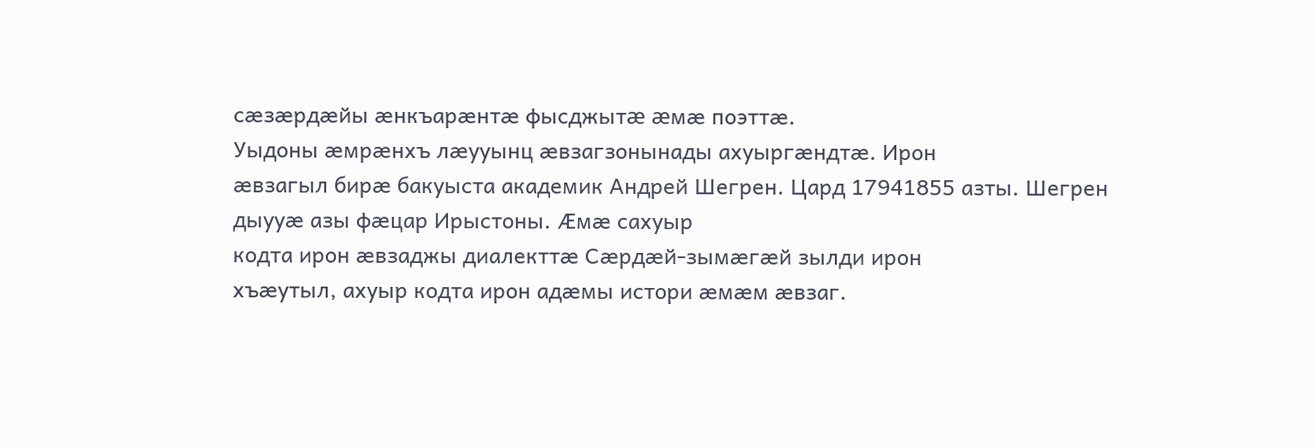сæзæрдæйы æнкъарæнтæ фысджытæ æмæ поэттæ.
Уыдоны æмрæнхъ лæууынц æвзагзонынады ахуыргæндтæ. Ирон
æвзагыл бирæ бакуыста академик Андрей Шегрен. Цард 17941855 азты. Шегрен дыууæ азы фæцар Ирыстоны. Æмæ сахуыр
кодта ирон æвзаджы диалекттæ Сæрдæй-зымæгæй зылди ирон
хъæутыл, ахуыр кодта ирон адæмы истори æмæм æвзаг.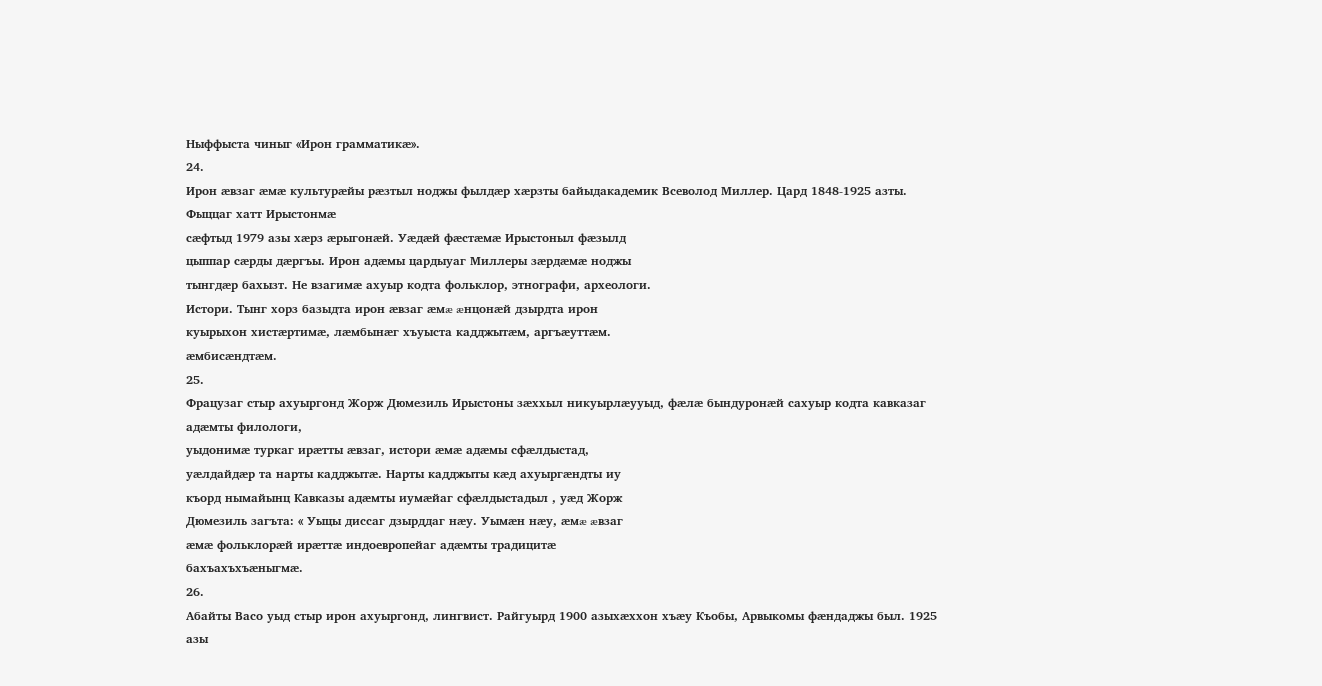Ныффыста чиныг «Ирон грамматикæ».
24.
Ирон æвзаг æмæ культурæйы рæзтыл ноджы фылдæр хæрзты байыдакадемик Всеволод Миллер. Цард 1848-1925 азты. Фыццаг хатт Ирыстонмæ
сæфтыд 1979 азы хæрз æрыгонæй. Уæдæй фæстæмæ Ирыстоныл фæзылд
цыппар сæрды дæргъы. Ирон адæмы цардыуаг Миллеры зæрдæмæ ноджы
тынгдæр бахызт. Не взагимæ ахуыр кодта фольклор, этнографи, археологи.
Истори. Тынг хорз базыдта ирон æвзаг æмæ æнцонæй дзырдта ирон
куырыхон хистæртимæ, лæмбынæг хъуыста кадджытæм, аргъæуттæм.
æмбисæндтæм.
25.
Фрацузаг стыр ахуыргонд Жорж Дюмезиль Ирыстоны зæххыл никуырлæууыд, фæлæ бындуронæй сахуыр кодта кавказаг адæмты филологи,
уыдонимæ туркаг ирæтты æвзаг, истори æмæ адæмы сфæлдыстад,
уæлдайдæр та нарты кадджытæ. Нарты кадджыты кæд ахуыргæндты иу
къорд нымайынц Кавказы адæмты иумæйаг сфæлдыстадыл , уæд Жорж
Дюмезиль загъта: « Уыцы диссаг дзырддаг нæу. Уымæн нæу, æмæ æвзаг
æмæ фольклорæй ирæттæ индоевропейаг адæмты традицитæ
бахъахъхъæныгмæ.
26.
Абайты Васо уыд стыр ирон ахуыргонд, лингвист. Райгуырд 1900 азыхæххон хъæу Къобы, Арвыкомы фæндаджы был. 1925 азы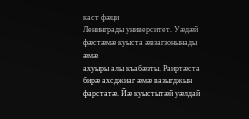каст фæци
Ленинграды университет. Уæдæй фæстæмæ куыста æвзагзонынады æмæ
ахуыры алы къабæзты. Раиртæста бирæ ахсджиаг æмæ вазыгджын
фарстатæ. Йæ куыстытæй уæлдай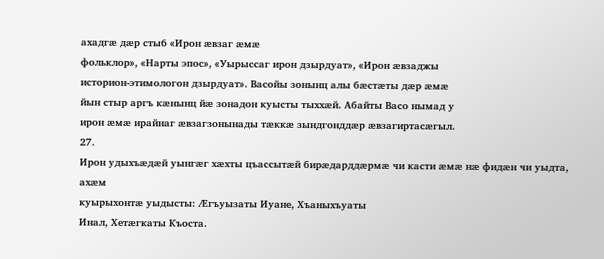ахадгæ дæр сты6 «Ирон æвзаг æмæ
фольклор», «Нарты эпос», «Уырыссаг ирон дзырдуат», «Ирон æвзаджы
историон-этимологон дзырдуат». Васойы зонынц алы бæстæты дæр æмæ
йын стыр аргъ кæнынц йæ зонадон куысты тыххæй. Абайты Васо нымад у
ирон æмæ ирайнаг æвзагзонынады тæккæ зындгонддæр æвзагиртасæгыл.
27.
Ирон удыхъæдæй уынгæг хæхты цъассытæй бирæдарддæрмæ чи касти æмæ нæ фидæн чи уыдта, ахæм
куырыхонтæ уыдысты: Æгъуызаты Иуане, Хъаныхъуаты
Инал, Хетæгкаты Къоста.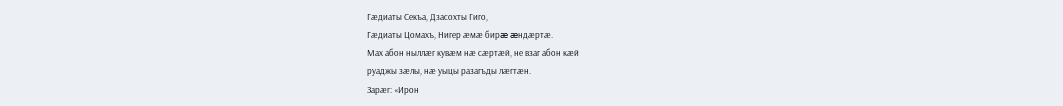Гæдиаты Секъа, Дзасохты Гиго,
Гæдиаты Цомахъ, Нигер æмæ бирæ æндæртæ.
Мах абон ныллæг кувæм нæ сæртæй, не взаг абон кæй
руаджы зæлы, нæ уыцы разагъды лæгтæн.
Зарæг: «Ирон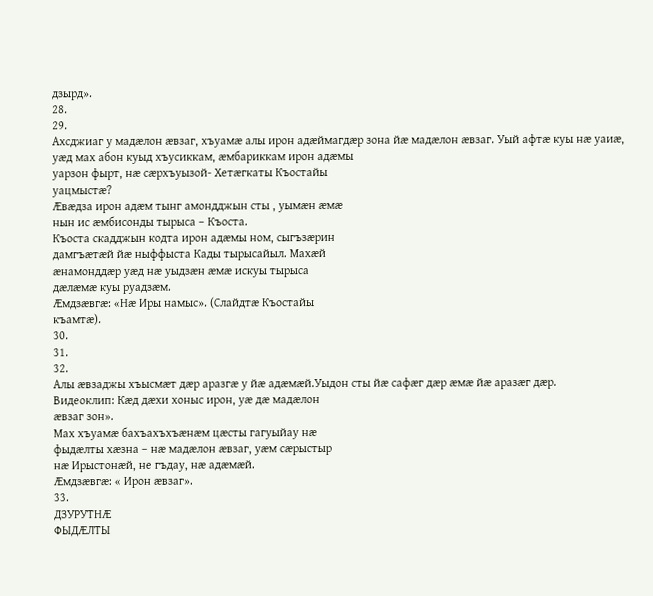дзырд».
28.
29.
Ахсджиаг у мадæлон æвзаг, хъуамæ алы ирон адæймагдæр зона йæ мадæлон æвзаг. Уый афтæ куы нæ уаиæ,
уæд мах абон куыд хъусиккам, æмбариккам ирон адæмы
уарзон фырт, нæ сæрхъуызой- Хетæгкаты Къостайы
уацмыстæ?
Æвæдза ирон адæм тынг амондджын сты , уымæн æмæ
нын ис æмбисонды тырыса – Къоста.
Къоста скадджын кодта ирон адæмы ном, сыгъзæрин
дамгъæтæй йæ ныффыста Кады тырысайыл. Махæй
æнамонддæр уæд нæ уыдзæн æмæ искуы тырыса
дæлæмæ куы руадзæм.
Æмдзæвгæ: «Нæ Иры намыс». (Слайдтæ Къостайы
къамтæ).
30.
31.
32.
Алы æвзаджы хъысмæт дæр аразгæ у йæ адæмæй.Уыдон сты йæ сафæг дæр æмæ йæ аразæг дæр.
Видеоклип: Кæд дæхи хоныс ирон, уæ дæ мадæлон
æвзаг зон».
Мах хъуамæ бахъахъхъæнæм цæсты гагуыйау нæ
фыдæлты хæзна – нæ мадæлон æвзаг, уæм сæрыстыр
нæ Ирыстонæй, не гъдау, нæ адæмæй.
Æмдзæвгæ: « Ирон æвзаг».
33.
ДЗУРУТНÆ
ФЫДÆЛТЫ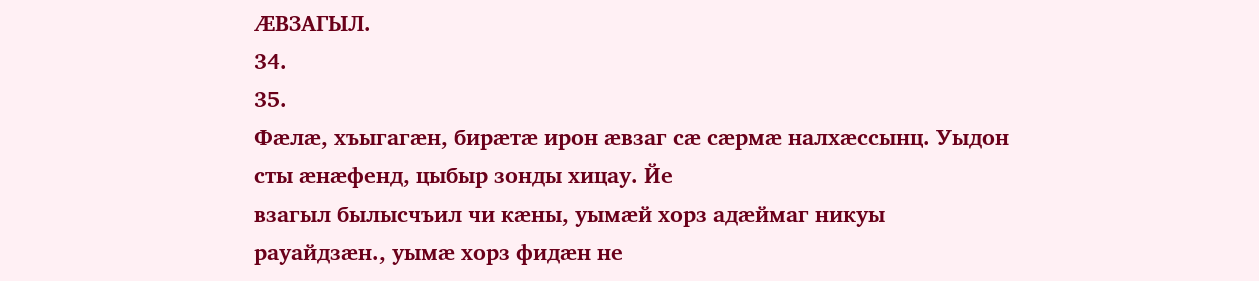ÆВЗАГЫЛ.
34.
35.
Фæлæ, хъыгагæн, бирæтæ ирон æвзаг сæ сæрмæ налхæссынц. Уыдон сты æнæфенд, цыбыр зонды хицау. Йе
взагыл былысчъил чи кæны, уымæй хорз адæймаг никуы
рауайдзæн., уымæ хорз фидæн не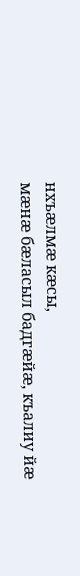нхъæлмæ кæсы,
мæнæ бæласыл бадгæйæ, къалиу йæ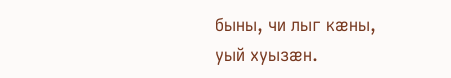быны, чи лыг кæны,
уый хуызæн.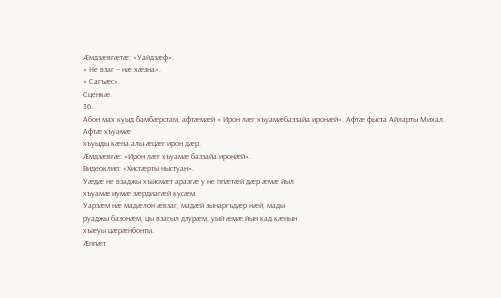Æмдзæвгæтæ; «Уайдзæф».
« Не взаг – нæ хæзна».
« Сагъæс».
Сценкæ.
36.
Абон мах куыд бамбæрстам, афтæмæй « Ирон лæг хъуамæбаззайа иронæй». Афтæ фыста Айларты Михал. Афтæ хъуамæ
хъуыды кæна алы æцæг ирон дæр.
Æмдзæвгæ: «Ирон лæг хъуамæ баззайа иронæй».
Видеоклип: «Хистæрты ныстуан».
Уæдæ не взаджы хъысмæт аразгæ у не ппæтæй дæр æмæ йыл
хъуамæ иумæ зæрдиагæй кусæм.
Уарзæм нæ мадæлон æвзаг, мадæй зынаргъдæр нæй, мады
руаджы базонæм, цы взагыл дзурæм, уый æмæ йын кад кæнын
хъæуы цæрæнбонты.
Æппæт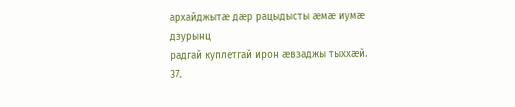архайджытæ дæр рацыдысты æмæ иумæ дзурынц
радгай куплетгай ирон æвзаджы тыххæй.
37.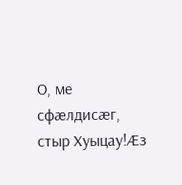О, ме сфæлдисæг, стыр Хуыцау!Æз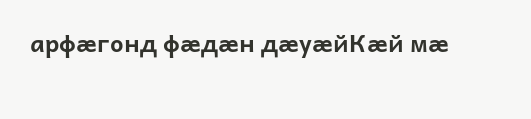арфæгонд фæдæн дæуæйКæй мæ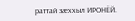раттай зæххыл ИРОНЁЙ.